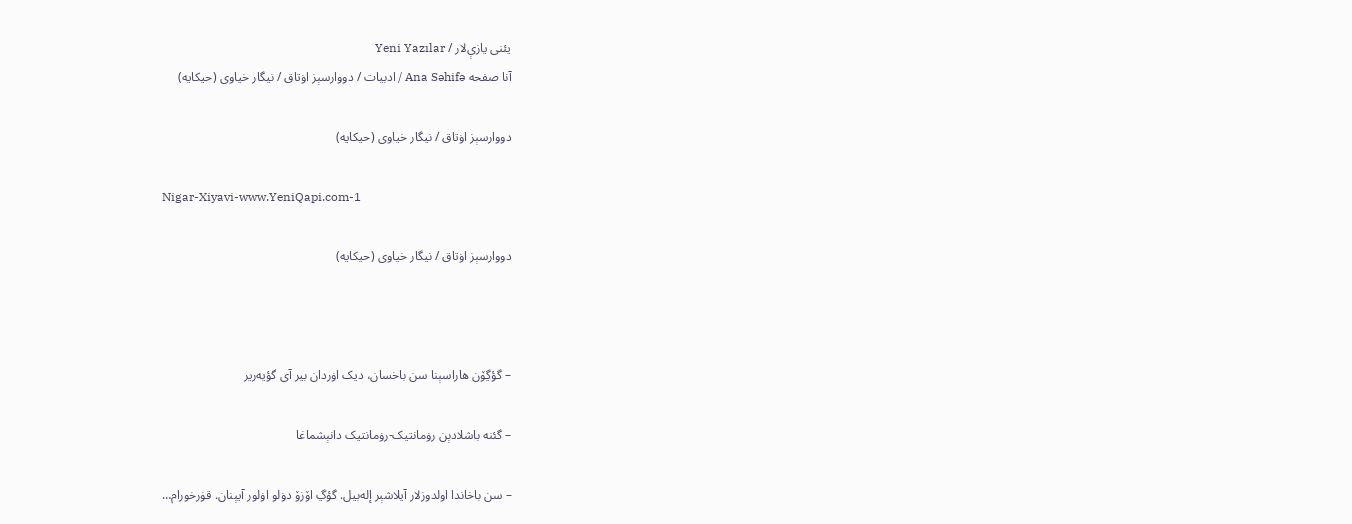یئنی یازې‌لار / Yeni Yazılar
آنا صفحه Ana Səhifə / ادبیات / دووارسېز اۏتاق / نیگار خیاوی (حیکایه)

دووارسېز اۏتاق / نیگار خیاوی (حیکایه)

Nigar-Xiyavi-www.YeniQapi.com-1

دووارسېز اۏتاق / نیگار خیاوی (حیکایه)



– گؤڲۆن هاراسېنا سن باخسان، دیک اۏردان بیر آی گؤیه‌ریر

– گئنه باشلادېن رۏمانتیک-رۏمانتیک دانېشماغا

– سن باخاندا اولدوزلار آیلاشېر إله‌بیل. گؤڲ اۆزۆ دۏلو اۏلور آیېنان. قۏرخورام…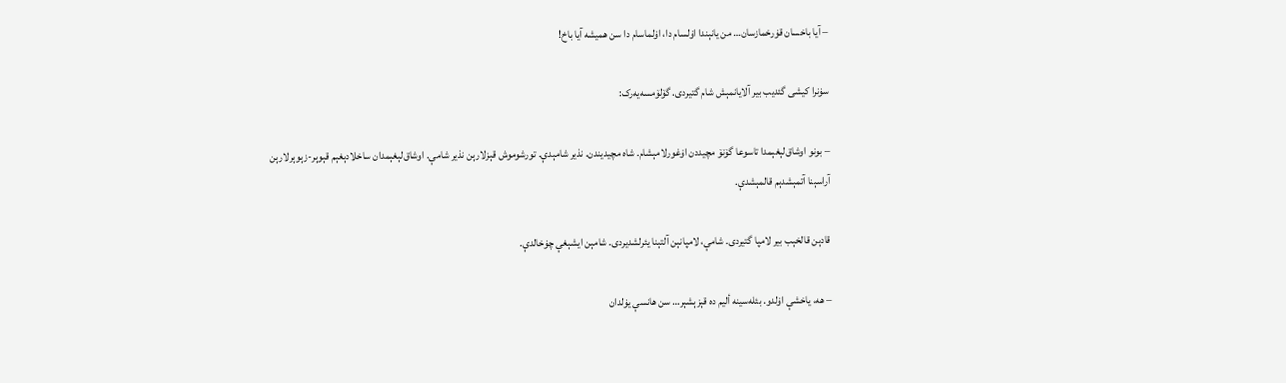– آیا باخسان قۏرخمازسان… من یانېندا اۏلسام دا، اۏلماسام دا سن همیشه آیا باخ!

سۏنرا کیشی گئدیب بیر آلایانمېش شام گتیردی. گۆلۆمسه‌یه‌رک:

– بونو اوشاق‌لېغېمدا تاسوعا گۆنۆ مچیددن اۏغورلامېشام. شاه مچیدیندن. نذیر شامېدې. تورشوموش قېزلارېن نذیر شامې. اوشاق‌لېغېمدان ساخلادېغېم قېوېر-زېوېرلارېن آراسېنا آتمېشدېم قالمېشدې.

قادېن قالخېب بیر لامپا گتیردی. شامې، لامپانېن آلتېنا یئرلشدیردی. شامېن ایشېغې چۏخالدې.

– هه، یاخشې اۏلدو. بئله‌سینه ألیم ده قېزېشېر… سن هانسې یۏلدان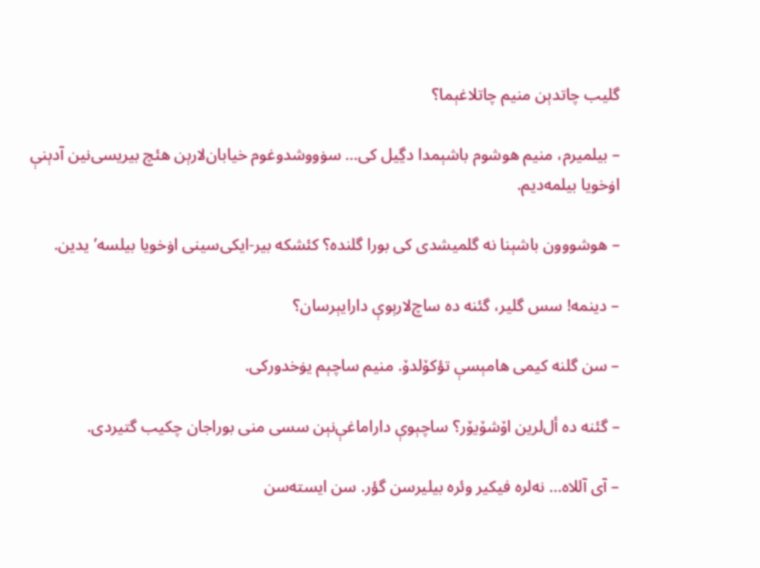گلیب چاتدېن منیم چاتلاغېما؟

– بیلمیرم، منیم هوشوم باشېمدا دڲیل کی… سۏووشدوغوم خیابان‌لارېن هئچ بیریسی‌نین آدېنې اۏخویا بیلمه‌دیم.

– هوشووون باشېنا نه گلمیشدی کی بورا گلنده؟ کئشکه بیر-ایکی‌سینی اۏخویا بیلسه’یدین.

– دینمه! سس گلیر، گئنه ده ساچ‌لارېوې دارایېرسان؟

– سن گلنه کیمی هامېسې تؤکۆلدۆ. منیم ساچېم یۏخدورکی.

– گئنه ده أل‌لرین اۆشۆیۆر؟ ساچېوې داراماغې‌نېن سسی منی بوراجان چکیب گتیردی.

– آی آللاه… نه‌لره فیکیر وئره بیلیرسن گؤر. سن ایسته‌سن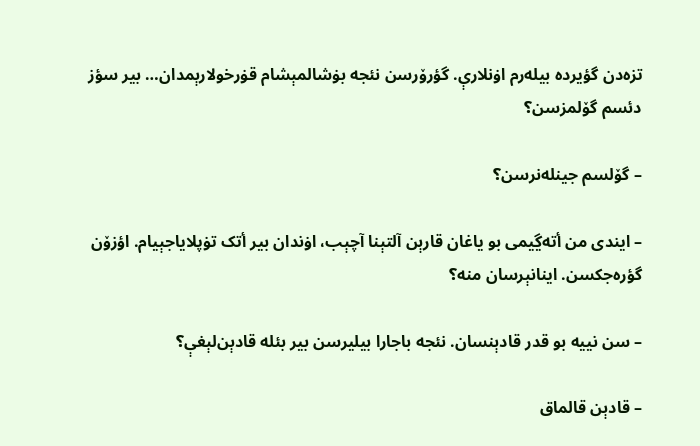تزه‌دن گؤیرده بیله‌رم اۏنلارې. گؤرۆرسن نئجه بۏشالمېشام قۏرخولارېمدان… بیر سؤز دئسم گۆلمزسن؟

– گۆلسم جینله‌نرسن؟

– ایندی من أته‌ڲیمی بو یاغان قارېن آلتېنا آچېب، اۏندان بیر أتک تۏپلایاجېیام. اؤزۆن گؤره‌جکسن. اینانېرسان منه؟

– سن نییه بو قدر قادېنسان. نئجه باجارا بیلیرسن بیر بئله قادېن‌لېغې؟

– قادېن قالماق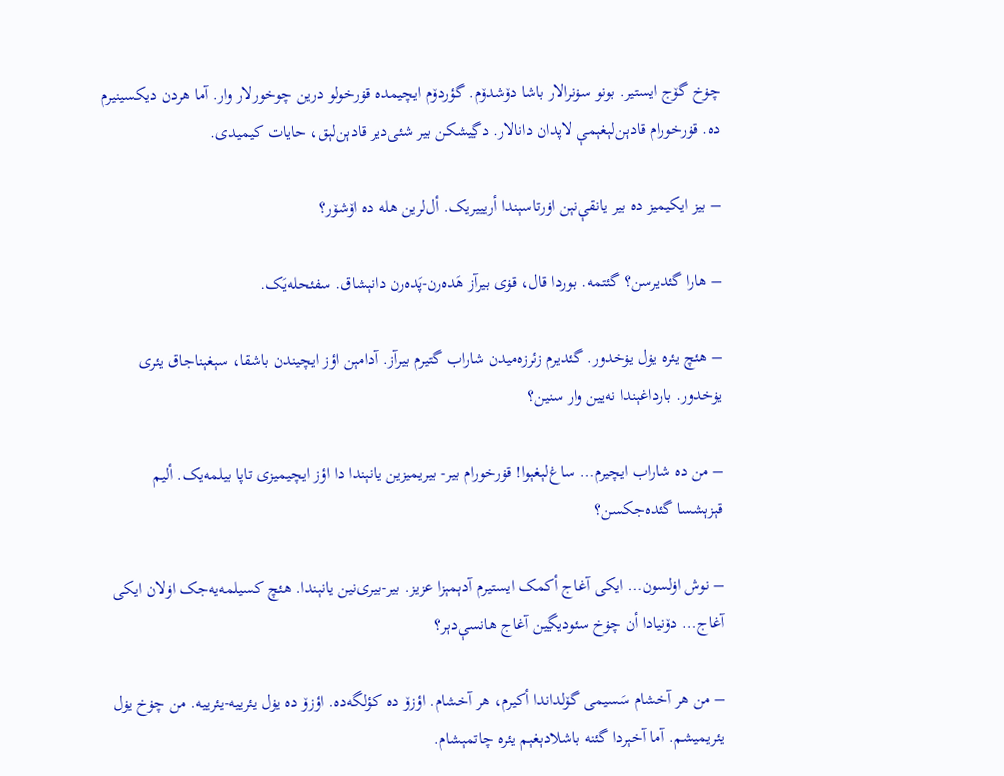چۏخ گۆج ایستیر. بونو سۏنرالار باشا دۆشدۆم. گؤردۆم ایچیمده قۏرخولو درین چوخورلار وار. آما هردن دیکسینیرم ده. قۏرخورام قادېن‌لېغېمې لاپدان دانالار. دڲیشکن بیر شئی‌دیر قادېن‌لېق، حایات کیمیدی.

– بیز ایکیمیز ده بیر یانقې‌نېن اۏرتاسېندا أریییریک. أل‌لرین هله ده اۆشۆر؟

– هارا گئدیرسن؟ گئتمه. بوردا قال، قۏی بیرآز هَده‌رن-پَده‌رن دانېشاق. سفئحله‌یَک.

– هئچ یئره یۏل یۏخدور. گئدیرم زئرزه‌میدن شاراب گتیرم بیرآز. آدامېن اؤز ایچیندن باشقا، سېغېناجاق یئری یۏخدور. بارداغېندا نه‌یین وار سنین؟

– من ده شاراب ایچیرم… ساغ‌لېغېوا! قۏرخورام بیر- بیریمیزین یانېندا دا اؤز ایچیمیزی تاپا بیلمه‌یک. ألیم قېزېشسا گئده‌جکسن؟

– نوش اۏلسون… ایکی آغاج أکمک ایستیرم آدېمېزا عزیز. بیر-بیری‌نین یانېندا. هئچ کسیلمه‌یه‌جک اۏلان ایکی آغاج… دۆنیادا أن چۏخ سئودیڲین آغاج هانسې‌دېر؟

– من هر آخشام سَسیمی گۆلداندا أکیرم، هر آخشام. اؤزۆ ده کؤلگه‌ده. اؤزۆ ده یۏل یئرییه-یئرییه. من چۏخ یۏل یئریمیشم. آما آخېردا گئنه باشلادېغېم یئره چاتمېشام.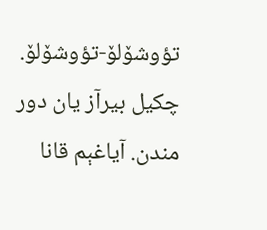تؤوشۆلۆ-تؤوشۆلۆ. چکیل بیرآز یان دور مندن. آیاغېم قانا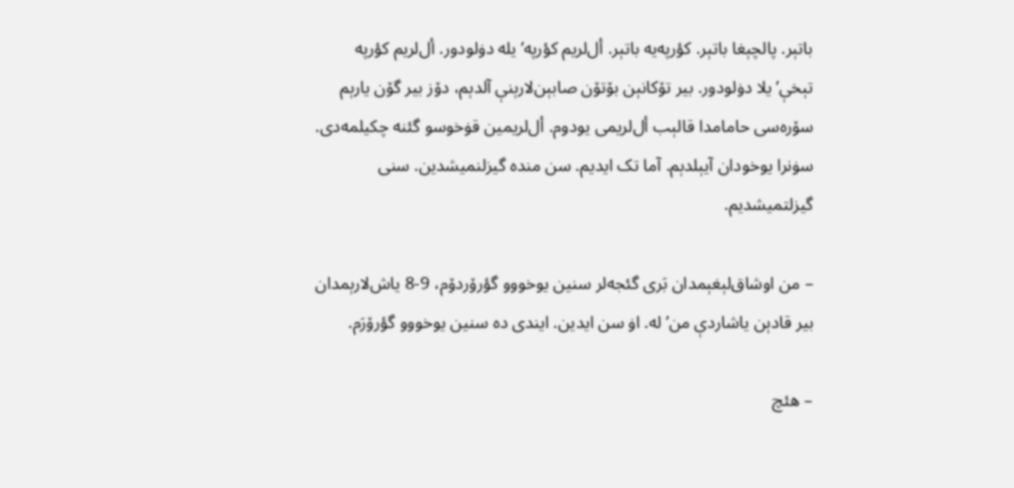باتېر. پالچېغا باتېر. کؤرپه‌یه باتېر. أل‌لریم کؤرپه’یله دۏلودور. أل‌لریم کؤرپه تېخې’یلا دۏلودور. بیر تۆکانېن بۆتۆن صابېن‌لارېنې آلدېم، دۆز بیر گۆن یارېم سۆره‌سی حامامدا قالېب أل‌لریمی یودوم. أل‌لریمین قۏخوسو گئنه چکیلمه‌دی. سۏنرا یوخودان آیېلدېم. آما تک ایدیم. سن منده گیزلنمیشدین. سنی گیزلتمیشدیم.

– من اوشاق‌لېغېمدان بَری گئجه‌لر سنین یوخووو گؤرۆردۆم، 9-8 یاش‌لارېمدان بیر قادېن یاشاردې من’له. اۏ سن ایدین. ایندی ده سنین یوخووو گؤرۆرَم.

– هئچ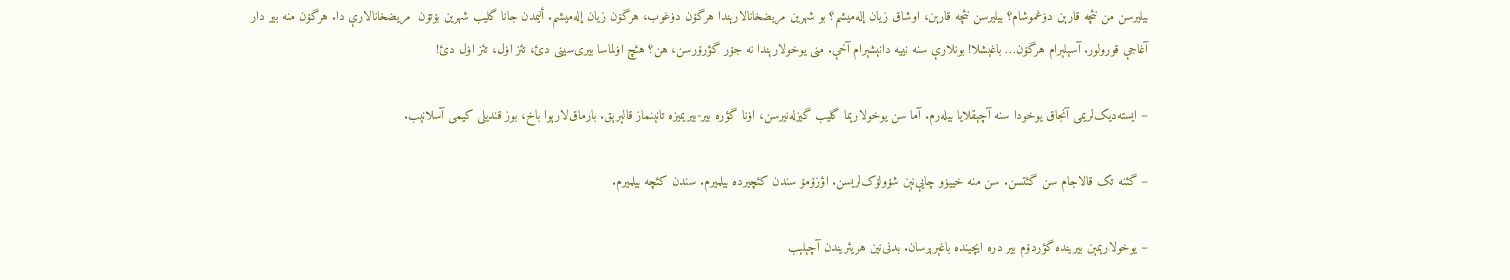بیلیرسن من نئچه قارېن دۏغموشام؟ بیلیرسن نئچه قارېن، اوشاق زیان إله‌میشم؟ بو شهرین مریضخانالارېندا هرگۆن دۏغوب، هرگۆن زیان إله‌میشم. ألیمدن جانا گلیب شهرین بۆتۆن  مریضخانالارې دا. هرگۆن منه بیر دار آغاجې قورولور. آسېلېرام هرگۆن… باغېشلا! بونلارې سنه نییه دانېشېرام آخې. منی یوخولارېندا نه جۆر گؤرۆرسن، هن؟ هئچ اۏلماسا بیری‌سینی دئ، تئز اۏل، تئز اۏل دئ!

– ایسته‌دیک‌لریمی آنجاق یوخودا سنه آچېقلایا بیله‌رم. آما سن یوخولارېما گلیب گیزله‌نیرسن، اۏنا گؤره بیر-بیریمیزه تانېنماز قالېرېق. بارماق‌لارېوا باخ، بوز قندیلی کیمی آسلانېب.

– گئنه تک قالاجام سن گئتسن. سن منه خییۏو چایې‌نېن شۆولۆک‌لریسن. اؤزۆمۆ سندن کئچیرده بیلمیرم. سندن کئچه بیلمیرم.

– یوخولارېمېن بیرینده گؤردۆم بیر دره ایچینده باغېرېرسان. بدنی‌نین هریئریندن آچېلېب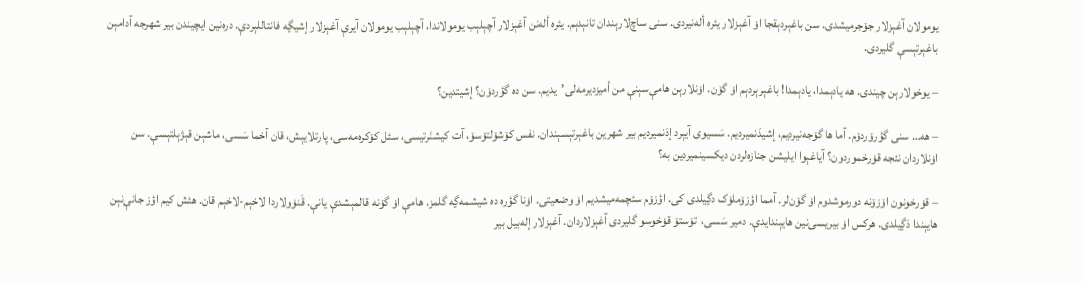یومولان آغېزلار جۆجرمیشدی. سن باغېردېقجا اۏ آغېزلار یئره أله‌نیردی. سنی ساچ‌لارېندان تانېدېم. یئره أله‌نن آغېزلار آچېلېب یومولاندا، آچېلېب یومولان آیرې آغېزلار إشیڲه فانتاللېردې. دره‌نین ایچیندن بیر شهرجه آدامېن باغېرتېسې گلیردی.

– یوخولارېن چیندی. هه یادېمدا، یادېمدا! باغېرېردېم اۏ گۆن. اۏنلارېن هامې‌سېنې من أمیزدیرمه‌لی’یدیم. سن ده گؤردۆن؟ إشیتدین؟

– هه… سنی گؤرۆردۆم. آما ها گۆجه‌نیردیم، إشیدَنمیردیم. سَسیوی آیېرد إدَنمیردیم بیر شهرین باغېرتېسېندان. نفس کۆشۆلتۆسۆ، آت کیشنَرتیسی، سئل کۆکره‌مه‌سی، پارتلایېش، قان آخما سَسی، ماشېن قېژېلتېسې. سن اۏنلاردان نئجه قۏرخموردون؟ آیاغېوا ایلیشن جنازه‌لردن دیکسینمیردین به؟

– قۏرخونون اۆزۆنه دورموشدوم اۏ گۆن‌لر. آمما اؤزۆملۆک دڲیلدی کی. اؤزۆم سئچمه‌میشدیم اۏ وضعیتی. اۏنا گؤره ده شیشمه‌ڲه گلمز. هامې اۏ گۆنه قالمېشدې یانې. قَنۏولاردا لاخېم-لاخېم قان. هئش کیم اؤز جانې‌نېن هایېندا دَڲیلدی. هرکس اۏ بیریسی‌نین هایېندایدې. دمیر سَسی،  تۆستۆ قۏخوسو گلیردی آغېزلاردان. آغېزلار إله‌بیل بیر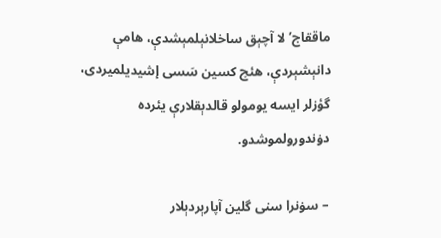ماققاج’لا آچېق ساخلانېلمېشدې، هامې دانېشېردې، هئچ کسین سَسی إشیدیلمیردی، گؤزلر ایسه یومولو قالدېقلارې یئرده دۏندورولموشدو.

– سۏنرا سنی گلین آپارېردېلار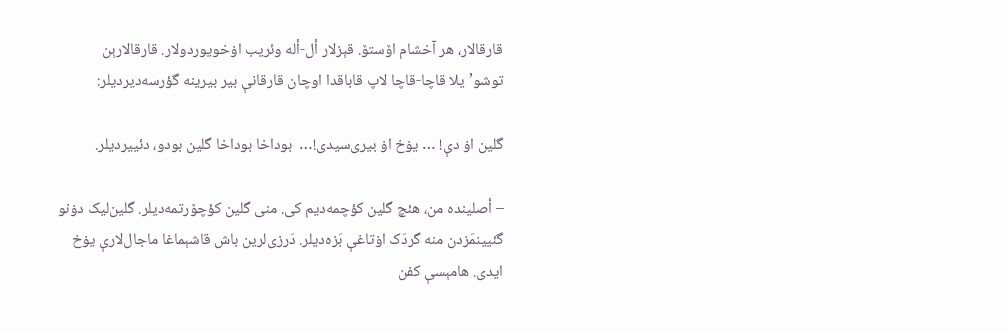قارقالار، هر آخشام اۆستۆ. قېزلار أل-أله وئریب اۏخویوردولار. قارقالارېن توشو’یلا قاچا-قاچا لاپ قاباقدا اوچان قارقانې بیر بیرینه گؤرسه‌دیردیلر:

گلین اۏ دې! … یۏخ اۏ بیری‌سیدی!…  بوداخا بوداخا گلین بودو، دئییردیلر.

– أصلینده من، هئچ گلین کؤچمه‌دیم کی. منی گلین کؤچۆرتمه‌دیلر. گلین‌لیک دۏنو گئیینمَزدن منه گردَک اۏتاغې بَزه‌دیلر. دَرزی‌لرین باش قاشېماغا ماجال‌لارې یۏخ ایدی. هامېسې کفن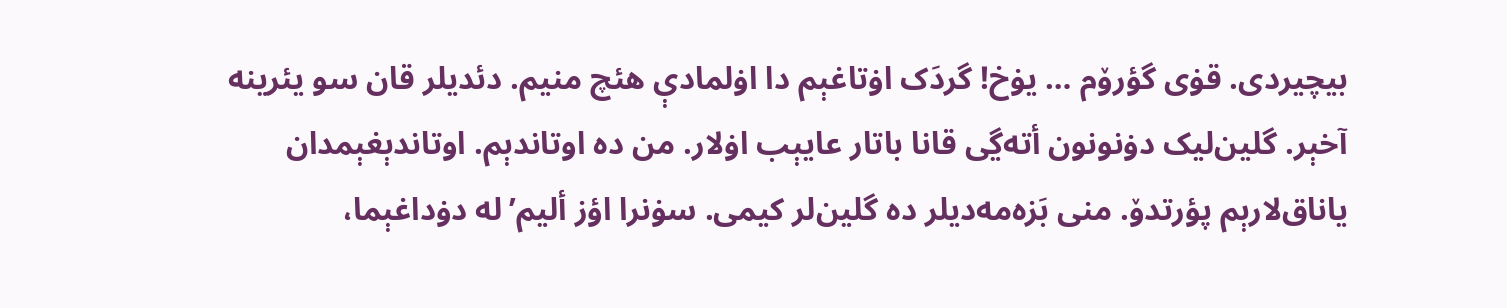بیچیردی. قۏی گؤرۆم … یۏخ! گردَک اۏتاغېم دا اۏلمادې هئچ منیم. دئدیلر قان سو یئرینه آخېر. گلین‌لیک دۏنونون أته‌ڲی قانا باتار عایېب اۏلار. من ده اوتاندېم. اوتاندېغېمدان یاناق‌لارېم پؤرتدۆ. منی بَزه‌مه‌دیلر ده گلین‌لر کیمی. سۏنرا اؤز ألیم’له دۏداغېما،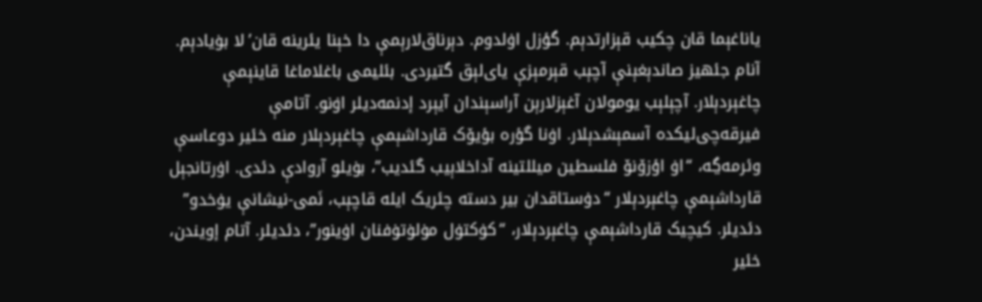یاناغېما قان چکیب قېزارتدېم. گؤزل اۏلدوم. دېرناق‌لارېمې دا خېنا یئرینه قان’لا بۏیادېم. آنام جئهیز صاندېغېنې آچېب قېرمېزې یای‌لېق گتیردی. بئلیمی باغلاماغا قاینېمې چاغېردېلار. آچېلېب یومولان آغېزلارېن آراسېندان آیېرد إدنمه‌دیلر اۏنو. آتامې فیرقه‌چی‌لیکده آسمېشدېلار. اۏنا گؤره بؤیۆک قارداشېمې چاغېردېلار منه خئیر دوعاسې وئرمه‌ڲه، “اۏ اؤزۆنۆ فلسطین میللتینه آداخلاېیب گئدیب”، بۏیلو آروادې دئدی. اۏرتانجېل قارداشېمې چاغېردېلار “دۏستاقدان بیر دسته چئریک ایله قاچېب، نَمی-نیشانې یۏخدو” دئدیلر. کیچیک قارداشېمې چاغېردېلار، “کۏکتۏل مۏلۏتۏفنان اۏینور”، دئدیلر. آتام إویندن، خئیر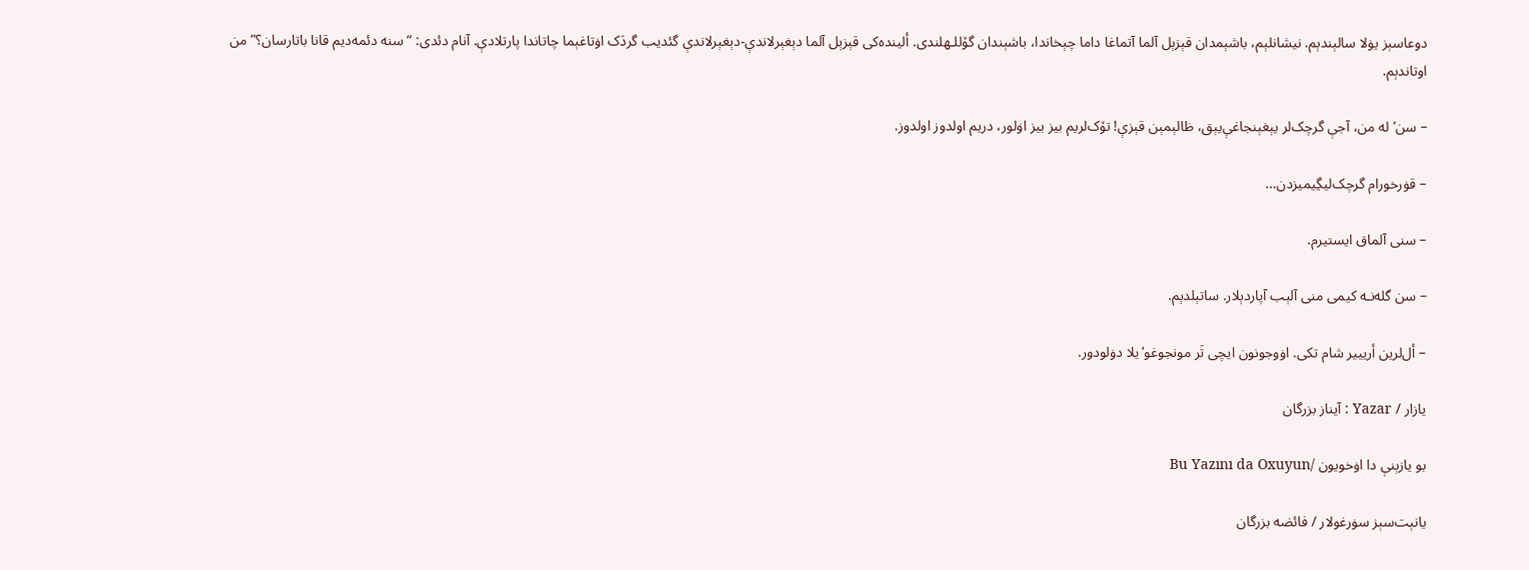دوعاسېز یۏلا سالېندېم. نیشانلېم، باشېمدان قېزېل آلما آتماغا داما چېخاندا، باشېندان گۆللـهلندی. ألینده‌کی قېزېل آلما دېغېرلاندې-دېغېرلاندې گئدیب گردَک اۏتاغېما چاتاندا پارتلادې. آنام دئدی: “سنه دئمه‌دیم قانا باتارسان؟” من اوتاندېم.

– سن’له من، آجې گرچک‌لر یېغېنجاغې‌یېق، ظالېمېن قېزې! تۆک‌لریم بیز بیز اۏلور، دریم اولدوز اولدوز.

– قۏرخورام گرچک‌لیڲیمیزدن…

– سنی آلماق ایستیرم.

– سن گله‌نـه کیمی منی آلېب آپاردېلار. ساتېلدېم.

– أل‌لرین أریییر شام تکی. اۏوجونون ایچی تَر مونجوغو’یلا دۏلودور.

یازار / Yazar : آیناز بزرگان

بو یازېنې دا اۏخویون /Bu Yazını da Oxuyun

یانېت‌سېز سۏرغولار / فائضه بزرگان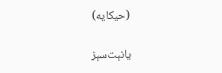(حیکایه)

یانېت‌سېز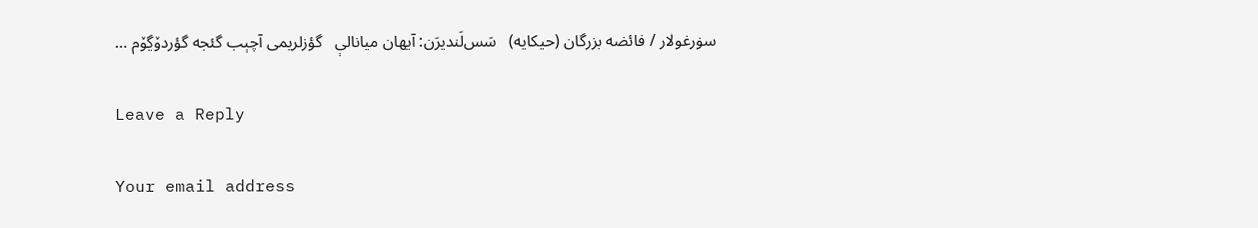سۏرغولار / فائضه بزرگان (حیکایه)   سَس‌لَندیرَن: آیهان میانالې   گؤزلریمی آچېب گئجه گؤردۆڲۆم …

Leave a Reply

Your email address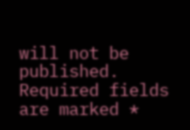will not be published. Required fields are marked *